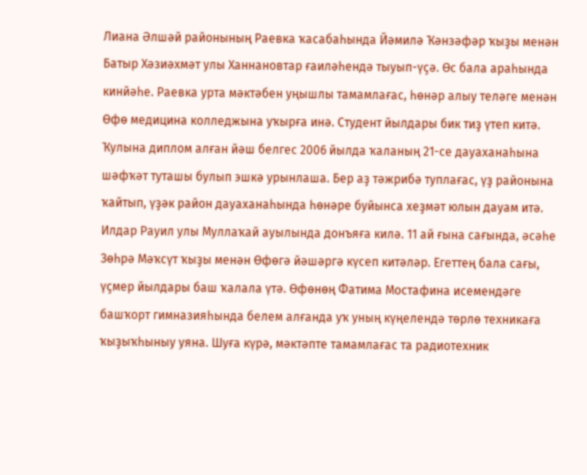Лиана Әлшәй районының Раевка ҡасабаһында Йәмилә Ҡәнзәфәр ҡыҙы менән Батыр Хәзиәхмәт улы Ханнановтар ғаиләһендә тыуып-үҫә. Өс бала араһында кинйәһе. Раевка урта мәктәбен уңышлы тамамлағас, һөнәр алыу теләге менән Өфө медицина колледжына уҡырға инә. Студент йылдары бик тиҙ үтеп китә. Ҡулына диплом алған йәш белгес 2006 йылда ҡаланың 21-се дауаханаһына шәфҡәт туташы булып эшкә урынлаша. Бер аҙ тәжрибә туплағас, үҙ районына ҡайтып, үҙәк район дауаханаһында һөнәре буйынса хеҙмәт юлын дауам итә.
Илдар Рауил улы Муллаҡай ауылында донъяға килә. 11 ай ғына сағында, әсәһе Зөһрә Мәҡсүт ҡыҙы менән Өфөгә йәшәргә күсеп китәләр. Егеттең бала сағы, үҫмер йылдары баш ҡалала үтә. Өфөнөң Фатима Мостафина исемендәге башҡорт гимназияһында белем алғанда уҡ уның күңелендә төрлө техникаға ҡыҙыҡһыныу уяна. Шуға күрә, мәктәпте тамамлағас та радиотехник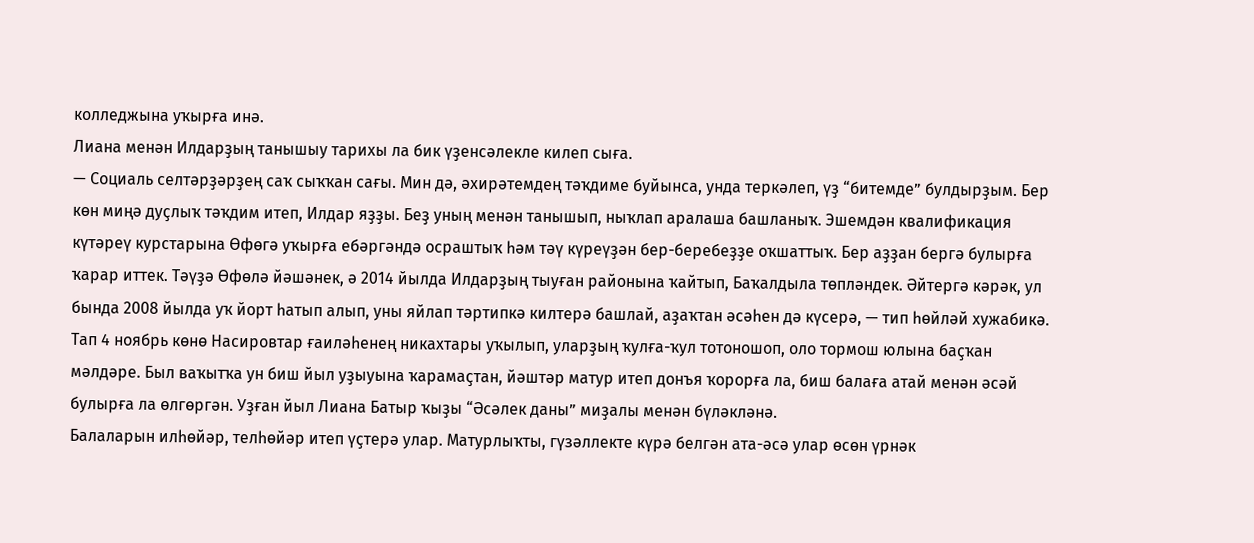колледжына уҡырға инә.
Лиана менән Илдарҙың танышыу тарихы ла бик үҙенсәлекле килеп сыға.
— Социаль селтәрҙәрҙең саҡ сыҡҡан сағы. Мин дә, әхирәтемдең тәҡдиме буйынса, унда теркәлеп, үҙ “битемде” булдырҙым. Бер көн миңә дуҫлыҡ тәҡдим итеп, Илдар яҙҙы. Беҙ уның менән танышып, ныҡлап аралаша башланыҡ. Эшемдән квалификация күтәреү курстарына Өфөгә уҡырға ебәргәндә осраштыҡ һәм тәү күреүҙән бер-беребеҙҙе оҡшаттыҡ. Бер аҙҙан бергә булырға ҡарар иттек. Тәүҙә Өфөлә йәшәнек, ә 2014 йылда Илдарҙың тыуған районына ҡайтып, Баҡалдыла төпләндек. Әйтергә кәрәк, ул бында 2008 йылда уҡ йорт һатып алып, уны яйлап тәртипкә килтерә башлай, аҙаҡтан әсәһен дә күсерә, — тип һөйләй хужабикә.
Тап 4 ноябрь көнө Насировтар ғаиләһенең никахтары уҡылып, уларҙың ҡулға-ҡул тотоношоп, оло тормош юлына баҫҡан мәлдәре. Был ваҡытҡа ун биш йыл уҙыуына ҡарамаҫтан, йәштәр матур итеп донъя ҡорорға ла, биш балаға атай менән әсәй булырға ла өлгөргән. Уҙған йыл Лиана Батыр ҡыҙы “Әсәлек даны” миҙалы менән бүләкләнә.
Балаларын илһөйәр, телһөйәр итеп үҫтерә улар. Матурлыҡты, гүзәллекте күрә белгән ата-әсә улар өсөн үрнәк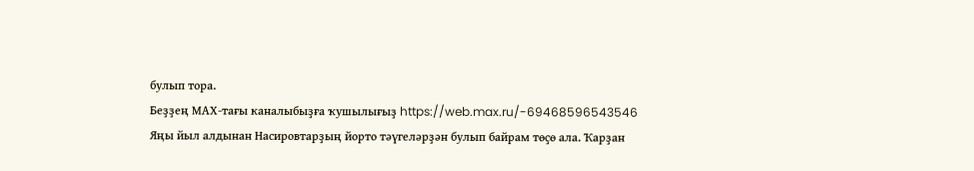булып тора.
Беҙҙең МАХ-тағы каналыбыҙға ҡушылығыҙ https://web.max.ru/-69468596543546
Яңы йыл алдынан Насировтарҙың йорто тәүгеләрҙән булып байрам төҫө ала. Ҡарҙан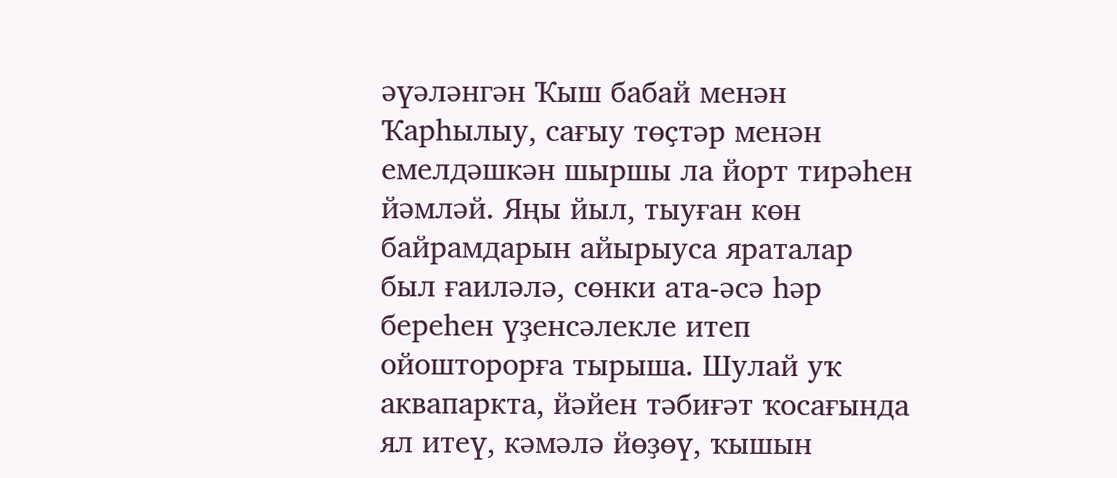әүәләнгән Ҡыш бабай менән Ҡарһылыу, сағыу төҫтәр менән емелдәшкән шыршы ла йорт тирәһен йәмләй. Яңы йыл, тыуған көн байрамдарын айырыуса яраталар был ғаиләлә, сөнки ата-әсә һәр береһен үҙенсәлекле итеп ойошторорға тырыша. Шулай уҡ аквапаркта, йәйен тәбиғәт ҡосағында ял итеү, кәмәлә йөҙөү, ҡышын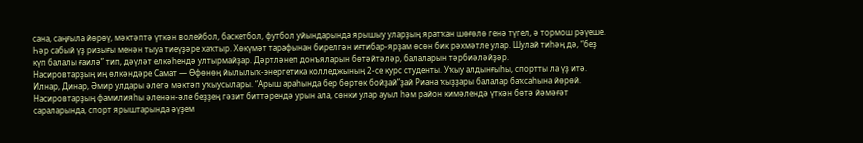сана, саңғыла йөрөү, мәктәптә үткән волейбол, баскетбол, футбол уйындарында ярышыу уларҙың яратҡан шөғөлө генә түгел, ә тормош рәүеше.
Һәр сабый үҙ ризығы менән тыуа тиеүҙәре хаҡтыр. Хөкүмәт тарафынан бирелгән иғтибар-ярҙам өсөн бик рәхмәтле улар. Шулай тиһәң дә, “беҙ күп балалы ғаилә” тип, дәүләт елкәһендә ултырмайҙар. Дәртләнеп донъяларын бөтәйтәләр, балаларын тәрбиәләйҙәр.
Насировтарҙың иң өлкәндәре Самат — Өфөнөң йылылыҡ-энергетика колледжының 2-се курс студенты. Уҡыу алдынғыһы, спортты ла үҙ итә. Илнар, Динар, Әмир улдары әлегә мәктәп уҡыусылары. “Арыш араһында бер бөртөк бойҙай”ҙай Риана ҡыҙҙары балалар баҡсаһына йөрөй. Насировтарҙың фамилияһы әленән-әле беҙҙең гәзит биттәрендә урын ала, сөнки улар ауыл һәм район кимәлендә үткән бөтә йәмәғәт сараларында, спорт ярыштарында әүҙем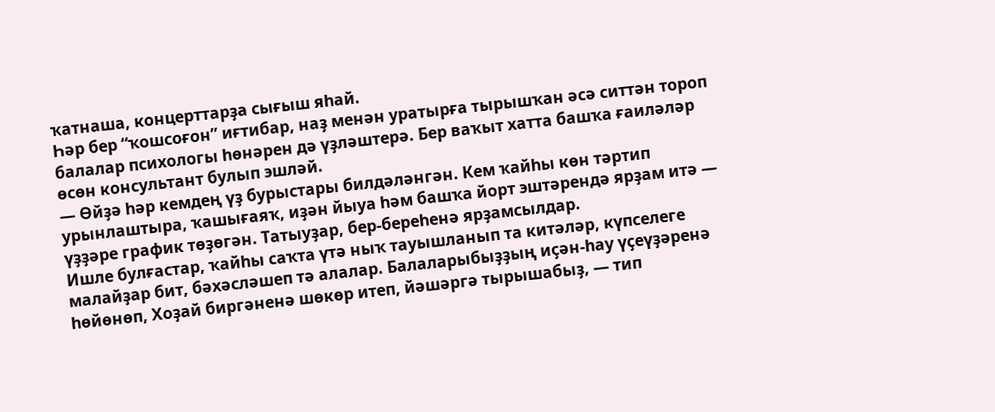ҡатнаша, концерттарҙа сығыш яһай.
Һәр бер “ҡошсоғон” иғтибар, наҙ менән уратырға тырышҡан әсә ситтән тороп балалар психологы һөнәрен дә үҙләштерә. Бер ваҡыт хатта башҡа ғаиләләр өсөн консультант булып эшләй.
— Өйҙә һәр кемдең үҙ бурыстары билдәләнгән. Кем ҡайһы көн тәртип урынлаштыра, ҡашығаяҡ, иҙән йыуа һәм башҡа йорт эштәрендә ярҙам итә — үҙҙәре график төҙөгән. Татыуҙар, бер-береһенә ярҙамсылдар.
Ишле булғастар, ҡайһы саҡта үтә ныҡ тауышланып та китәләр, күпселеге малайҙар бит, бәхәсләшеп тә алалар. Балаларыбыҙҙың иҫән-һау үҫеүҙәренә һөйөнөп, Хоҙай биргәненә шөкөр итеп, йәшәргә тырышабыҙ, — тип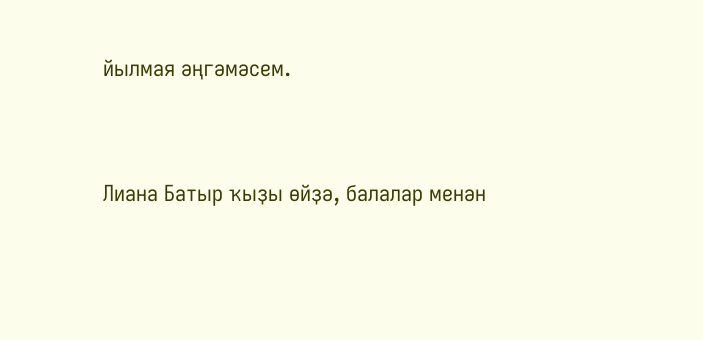йылмая әңгәмәсем.


Лиана Батыр ҡыҙы өйҙә, балалар менән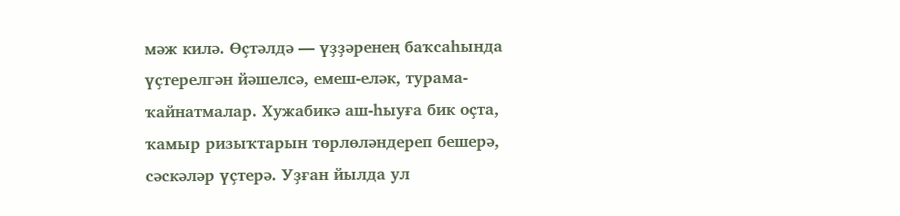мәж килә. Өҫтәлдә — үҙҙәренең баҡсаһында үҫтерелгән йәшелсә, емеш-еләк, турама-ҡайнатмалар. Хужабикә аш-һыуға бик оҫта, ҡамыр ризыҡтарын төрлөләндереп бешерә, сәскәләр үҫтерә. Уҙған йылда ул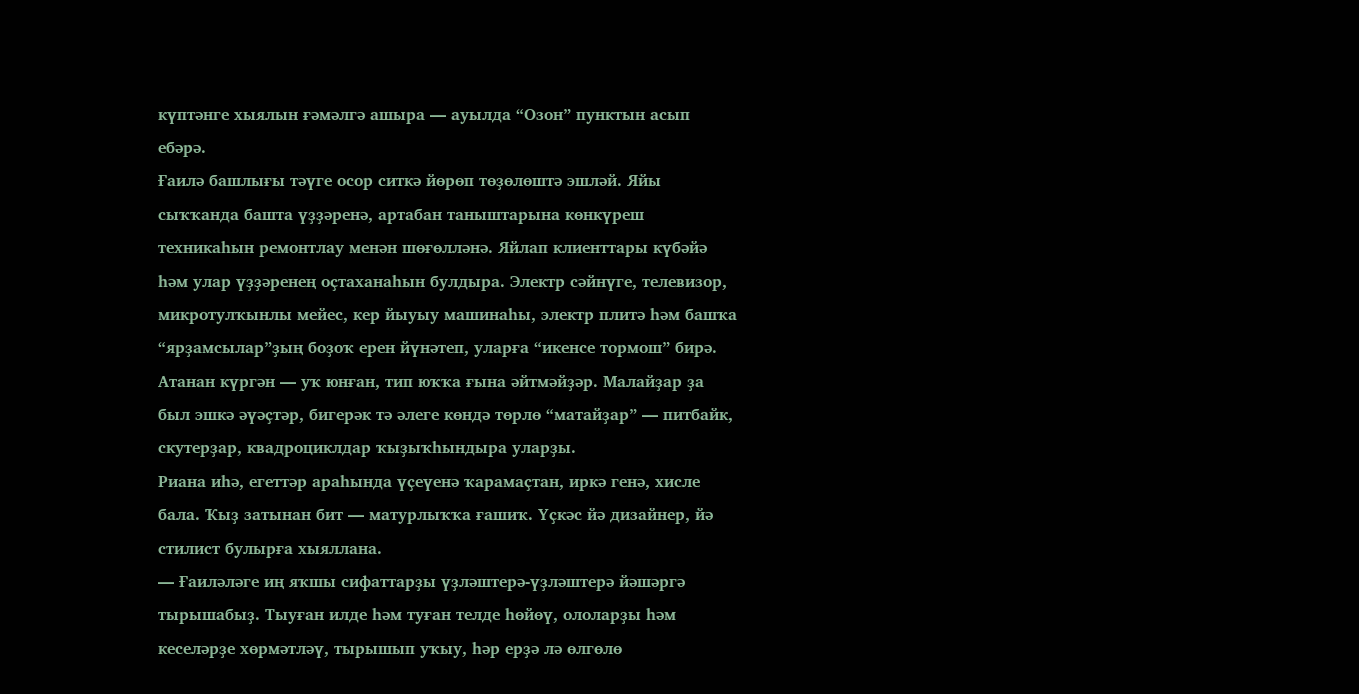күптәнге хыялын ғәмәлгә ашыра — ауылда “Озон” пунктын асып ебәрә.
Ғаилә башлығы тәүге осор ситкә йөрөп төҙөлөштә эшләй. Яйы сыҡҡанда башта үҙҙәренә, артабан таныштарына көнкүреш техникаһын ремонтлау менән шөғөлләнә. Яйлап клиенттары күбәйә һәм улар үҙҙәренең оҫтаханаһын булдыра. Электр сәйнүге, телевизор, микротулҡынлы мейес, кер йыуыу машинаһы, электр плитә һәм башҡа “ярҙамсылар”ҙың боҙоҡ ерен йүнәтеп, уларға “икенсе тормош” бирә.
Атанан күргән — уҡ юнған, тип юҡҡа ғына әйтмәйҙәр. Малайҙар ҙа был эшкә әүәҫтәр, бигерәк тә әлеге көндә төрлө “матайҙар” — питбайк, скутерҙар, квадроциклдар ҡыҙыҡһындыра уларҙы.
Риана иһә, егеттәр араһында үҫеүенә ҡарамаҫтан, иркә генә, хисле бала. Ҡыҙ затынан бит — матурлыҡҡа ғашиҡ. Үҫкәс йә дизайнер, йә стилист булырға хыяллана.
— Ғаиләләге иң яҡшы сифаттарҙы үҙләштерә-үҙләштерә йәшәргә тырышабыҙ. Тыуған илде һәм туған телде һөйөү, ололарҙы һәм кеселәрҙе хөрмәтләү, тырышып уҡыу, һәр ерҙә лә өлгөлө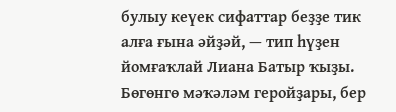булыу кеүек сифаттар беҙҙе тик алға ғына әйҙәй, — тип һүҙен йомғаҡлай Лиана Батыр ҡыҙы.
Бөгөнгө мәҡәләм геройҙары, бер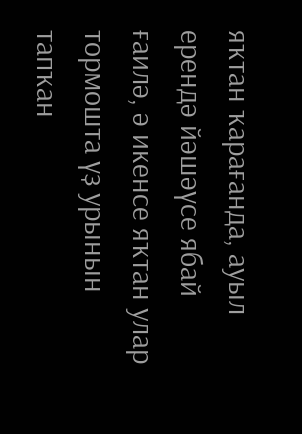яҡтан ҡарағанда, ауыл ерендә йәшәүсе ябай ғаилә, ә икенсе яҡтан улар тормошта үҙ урынын тапҡан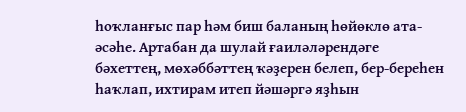һоҡланғыс пар һәм биш баланың һөйөклө ата-әсәһе. Артабан да шулай ғаиләләрендәге бәхеттең, мөхәббәттең ҡәҙерен белеп, бер-береһен һаҡлап, ихтирам итеп йәшәргә яҙһын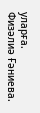уларға.
Физәлиә Ғәниева.